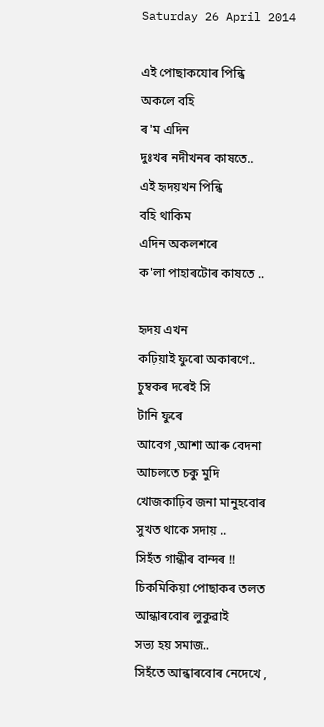Saturday 26 April 2014

এই পোছাকযোৰ পিন্ধি
অকলে বহি
ৰ'ম এদিন
দুঃখৰ নদীখনৰ কাষতে..
এই হৃদয়খন পিন্ধি
বহি থাকিম
এদিন অকলশৰে
ক'লা পাহাৰটোৰ কাষতে ..

হৃদয় এখন
কঢ়িয়াই ফুৰো অকাৰণে..
চুম্বকৰ দৰেই সি
টানি ফুৰে
আবেগ ,আশা আৰু বেদনা
আচলতে চকু মুদি
খোজকাঢ়িব জনা মানুহবোৰ
সুখত থাকে সদায় ..
সিহঁত গান্ধীৰ বান্দৰ !!
চিকমিকিয়া পোছাকৰ তলত
আন্ধাৰবোৰ লুকুৱাই
সভ্য হয় সমাজ..
সিহঁতে আন্ধাৰবোৰ নেদেখে ,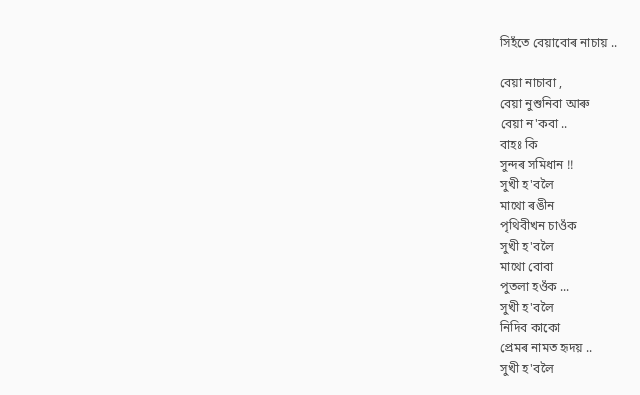সিহঁতে বেয়াবোৰ নাচায় ..

বেয়া নাচাবা ,
বেয়া নুশুনিবা আৰু
বেয়া ন'কবা ..
বাহঃ কি
সুন্দৰ সমিধান !!
সুখী হ'বলৈ
মাথো ৰঙীন
পৃথিবীখন চাওঁক
সুখী হ'বলৈ
মাথো বোবা
পুতলা হওঁক ...
সুখী হ'বলৈ
নিদিব কাকো
প্রেমৰ নামত হৃদয় ..
সুখী হ'বলৈ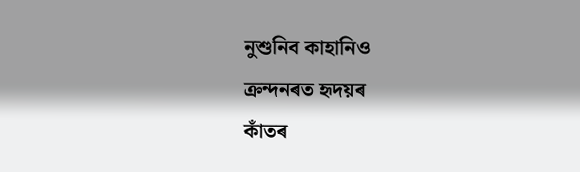নুশুনিব কাহানিও
ক্রন্দনৰত হৃদয়ৰ
কাঁতৰ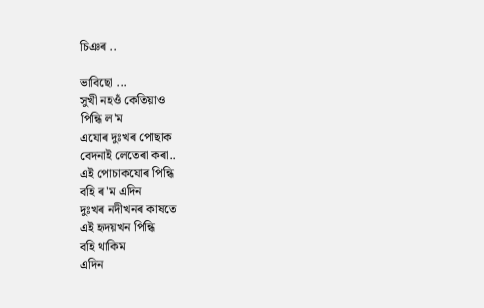চিঞৰ ..

ভাবিছো ...
সুখী নহওঁ কেতিয়াও
পিন্ধি ল'ম
এযোৰ দুঃখৰ পোছাক
বেদনাই লেতেৰা কৰা..
এই পোচাকযোৰ পিন্ধি
বহি ৰ'ম এদিন
দুঃখৰ নদীখনৰ কাষতে
এই হৃদয়খন পিন্ধি
বহি থাকিম
এদিন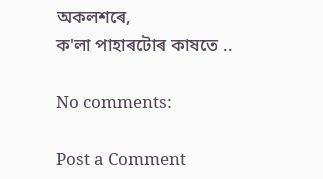অকলশৰে,
ক'লা পাহাৰটোৰ কাষতে ..

No comments:

Post a Comment